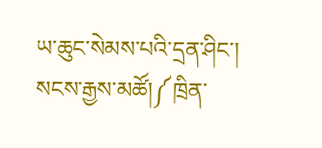ཡ་ཆུང་སེམས་པའི་དྲན་ཤིང་།
སངས་རྒྱས་མཚོ།༼ཁྲིན་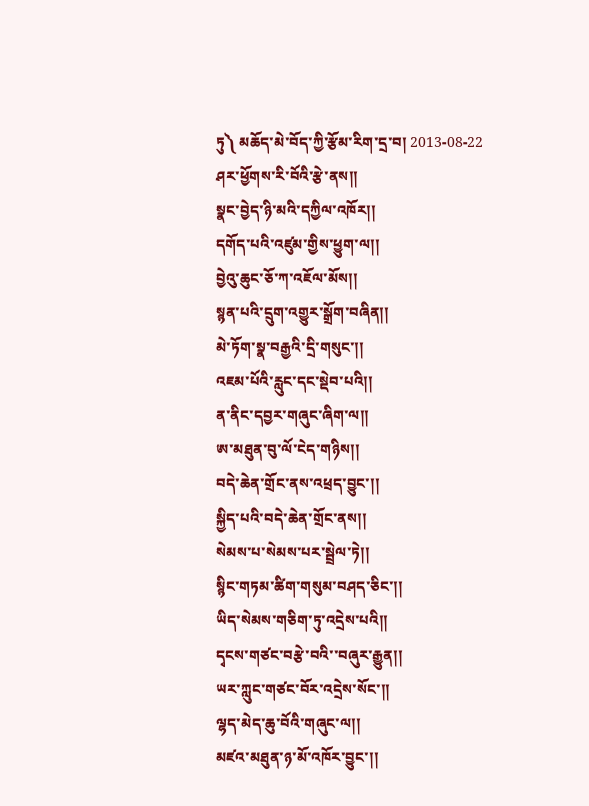ཏུ༽ མཆོད་མེ་བོད་ཀྱི་རྩོམ་རིག་དྲ་བ། 2013-08-22
ཤར་ཕྱོགས་རི་བོའི་རྩེ་ནས།།
སྣང་བྱེད་ཉི་མའི་དཀྱིལ་འཁོར།།
དགོད་པའི་འཛུམ་གྱིས་ཕྱུག་ལ།།
བྱེའུ་ཆུང་ཅོ་ཀ་འཇོལ་མོས།།
སྙན་པའི་དྲུག་འགྱུར་སྒྲོག་བཞིན།།
མེ་ཏོག་སྣ་བརྒྱའི་དྲི་གསུང་།།
འཇམ་པོའི་རླུང་དང་སྡེབ་པའི།།
ན་ནིང་དབྱར་གཞུང་ཞིག་ལ།།
ཨ་མཐུན་བུ་ལོ་ངེད་གཉིས།།
བདེ་ཆེན་གྲོང་ནས་འཕྲད་བྱུང་།།
སྐྱིད་པའི་བདེ་ཆེན་གྲོང་ནས།།
སེམས་པ་སེམས་པར་སྦྲེལ་ཏེ།།
སྙིང་གཏམ་ཚིག་གསུམ་བཤད་ཅིང་།།
ཡིད་སེམས་གཅིག་ཏུ་འདྲེས་པའི།།
དྭངས་གཙང་བརྩེ་བའི་་བཞུར་རྒྱུན།།
ཡར་ཀླུང་གཙང་བོར་འདྲེས་སོང་།།
ལྷད་མེད་ཆུ་བོའི་གཞུང་ལ།།
མཛའ་མཐུན་ཉ་མོ་འཁོར་བྱུང་།།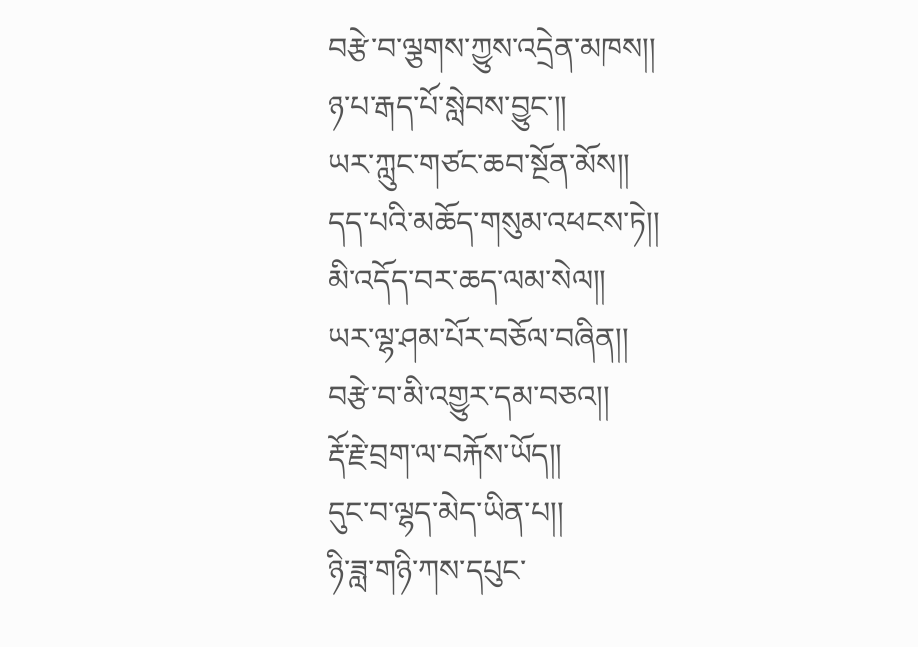བརྩེ་བ་ལྕགས་ཀྱུས་འདྲེན་མཁས།།
ཉ་པ་རྒད་པོ་སླེབས་བྱུང་།།
ཡར་ཀླུང་གཙང་ཆབ་སྔོན་མོས།།
དད་པའི་མཆོད་གསུམ་འཕངས་ཏེ།།
མི་འདོད་བར་ཆད་ལམ་སེལ།།
ཡར་ལྷ་ཤམ་པོར་བཅོལ་བཞིན།།
བརྩེ་བ་མི་འགྱུར་དམ་བཅའ།།
རྡོ་རྗེ་བྲག་ལ་བརྐོས་ཡོད།།
དུང་བ་ལྷད་མེད་ཡིན་པ།།
ཉི་ཟླ་གཉི་ཀས་དཔུང་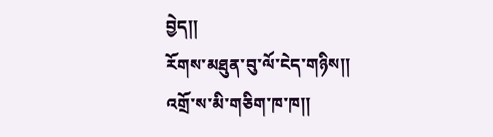བྱེད།།
རོགས་མཐུན་བུ་ལོ་ངེད་གཉིས།།
འགྲོ་ས་མི་གཅིག་ཁ་ཁ།།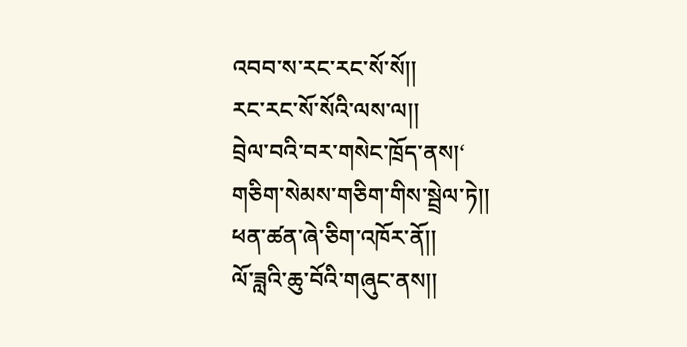འབབ་ས་རང་རང་སོ་སོ།།
རང་རང་སོ་སོའི་ལས་ལ།།
བྲེལ་བའི་བར་གསེང་ཁྲོད་ནས།‘
གཅིག་སེམས་གཅིག་གིས་སྦྲེལ་ཏེ།།
ཕན་ཚན་ཞེ་ཅིག་འཁོར་ནོ།།
ལོ་ཟླའི་ཆུ་བོའི་གཞུང་ནས།།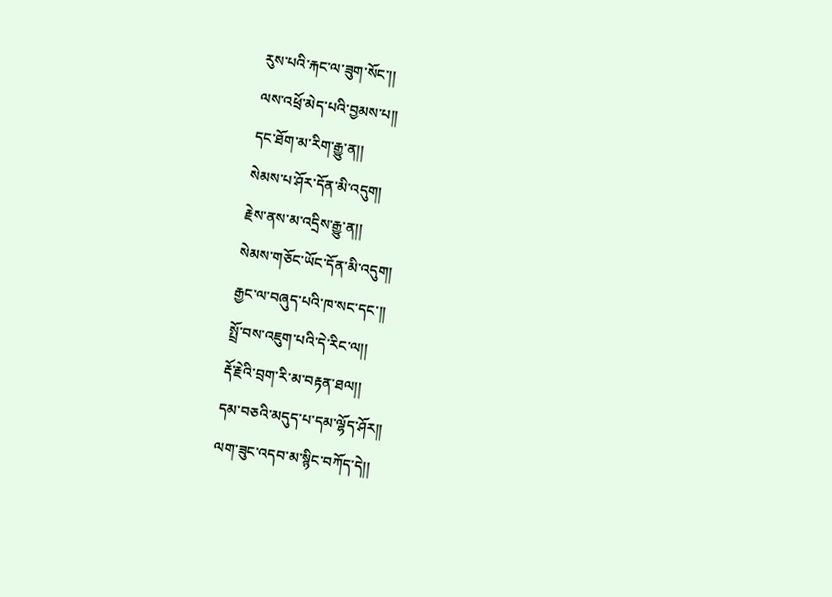རུས་པའི་རྐང་ལ་ཟུག་སོང་།།
ལས་འཕྲོ་མེད་པའི་བྱམས་པ།།
དང་ཐོག་མ་རིག་རྒྱུ་ན།།
སེམས་པ་ཤོར་དོན་མི་འདུག།
རྗེས་ནས་མ་འདྲིས་རྒྱུ་ན།།
སེམས་གཅོང་ཡོང་དོན་མི་འདུག།
རྒྱང་ལ་བཞུད་པའི་ཁ་སང་དང་།།
སྤྲོ་བས་འཇུག་པའི་དེ་རིང་ལ།།
རྡོ་རྗེའི་བྲག་རི་མ་བརྟན་ཐལ།།
དམ་བཅའི་མདུད་པ་དམ་ལྷོད་ཤོར།།
ལག་ཟུང་འདབ་མ་སྙིང་བཀོད་དེ།།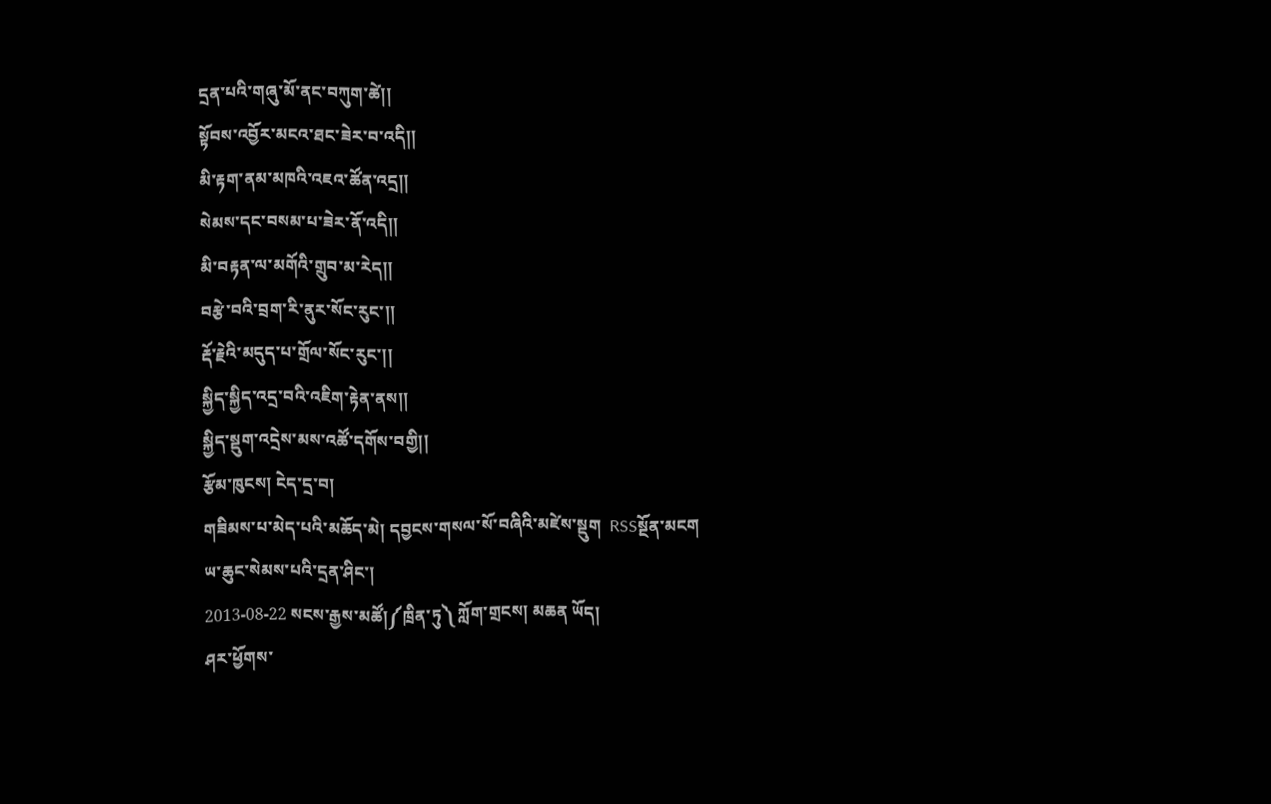དྲན་པའི་གཞུ་མོ་ནང་བཀུག་ཚེ།།
སྟོབས་འབྱོར་མངའ་ཐང་ཟེར་བ་འདི།།
མི་རྟག་ནམ་མཁའི་འཇའ་ཚོན་འདྲ།།
སེམས་དང་བསམ་པ་ཟེར་ནོ་འདི།།
མི་བརྟན་ལ་མགོའི་གྲུབ་མ་རེད།།
བརྩེ་བའི་བྲག་རི་ནུར་སོང་རུང་།།
རྡོ་རྗེའི་མདུད་པ་གྲོལ་སོང་རུང་།།
སྐྱིད་སྐྱིད་འདྲ་བའི་འཇིག་རྟེན་ནས།།
སྐྱིད་སྡུག་འདྲེས་མས་འཚོ་དགོས་བགྱི།།
རྩོམ་ཁུངས། ངེད་དྲ་བ།
གཟིམས་པ་མེད་པའི་མཆོད་མེ། དབྱངས་གསལ་སོ་བཞིའི་མཛེས་སྡུག  RSSསྔོན་མངག
ཡ་ཆུང་སེམས་པའི་དྲན་ཤིང་།
2013-08-22 སངས་རྒྱས་མཚོ།༼ཁྲིན་ཏུ༽ ཀློག་གྲངས། མཆན ཡོད།
ཤར་ཕྱོགས་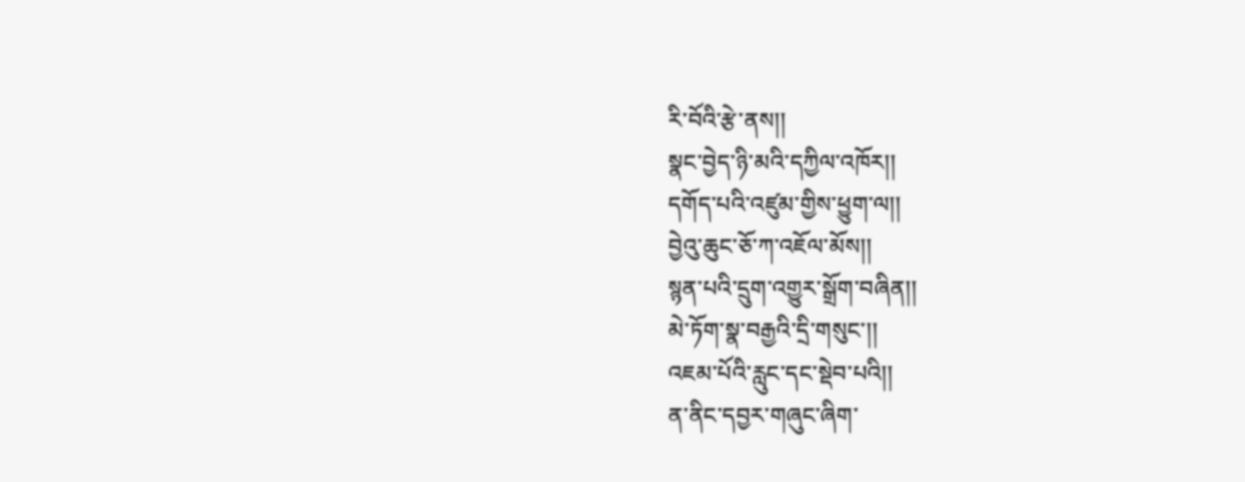རི་བོའི་རྩེ་ནས།།
སྣང་བྱེད་ཉི་མའི་དཀྱིལ་འཁོར།།
དགོད་པའི་འཛུམ་གྱིས་ཕྱུག་ལ།།
བྱེའུ་ཆུང་ཅོ་ཀ་འཇོལ་མོས།།
སྙན་པའི་དྲུག་འགྱུར་སྒྲོག་བཞིན།།
མེ་ཏོག་སྣ་བརྒྱའི་དྲི་གསུང་།།
འཇམ་པོའི་རླུང་དང་སྡེབ་པའི།།
ན་ནིང་དབྱར་གཞུང་ཞིག་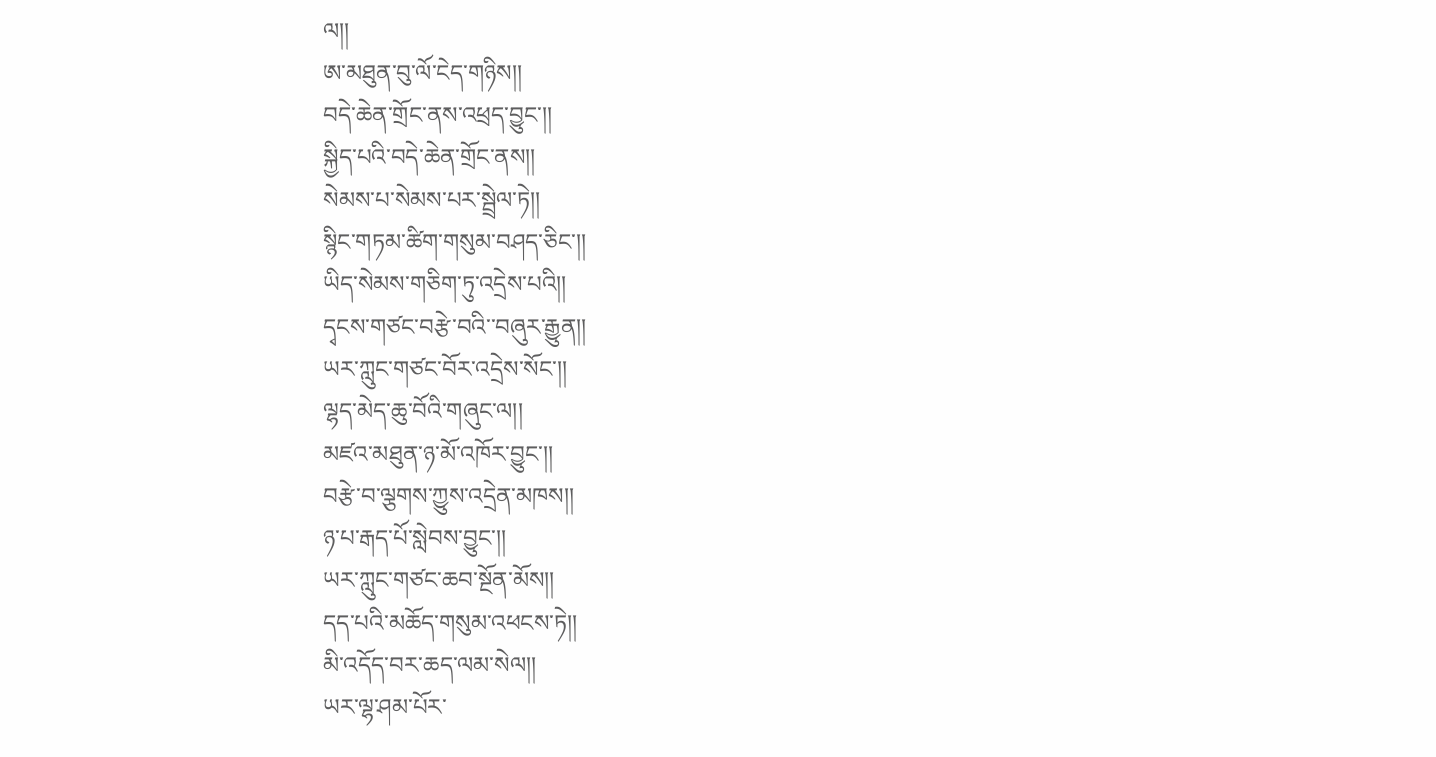ལ།།
ཨ་མཐུན་བུ་ལོ་ངེད་གཉིས།།
བདེ་ཆེན་གྲོང་ནས་འཕྲད་བྱུང་།།
སྐྱིད་པའི་བདེ་ཆེན་གྲོང་ནས།།
སེམས་པ་སེམས་པར་སྦྲེལ་ཏེ།།
སྙིང་གཏམ་ཚིག་གསུམ་བཤད་ཅིང་།།
ཡིད་སེམས་གཅིག་ཏུ་འདྲེས་པའི།།
དྭངས་གཙང་བརྩེ་བའི་་བཞུར་རྒྱུན།།
ཡར་ཀླུང་གཙང་བོར་འདྲེས་སོང་།།
ལྷད་མེད་ཆུ་བོའི་གཞུང་ལ།།
མཛའ་མཐུན་ཉ་མོ་འཁོར་བྱུང་།།
བརྩེ་བ་ལྕགས་ཀྱུས་འདྲེན་མཁས།།
ཉ་པ་རྒད་པོ་སླེབས་བྱུང་།།
ཡར་ཀླུང་གཙང་ཆབ་སྔོན་མོས།།
དད་པའི་མཆོད་གསུམ་འཕངས་ཏེ།།
མི་འདོད་བར་ཆད་ལམ་སེལ།།
ཡར་ལྷ་ཤམ་པོར་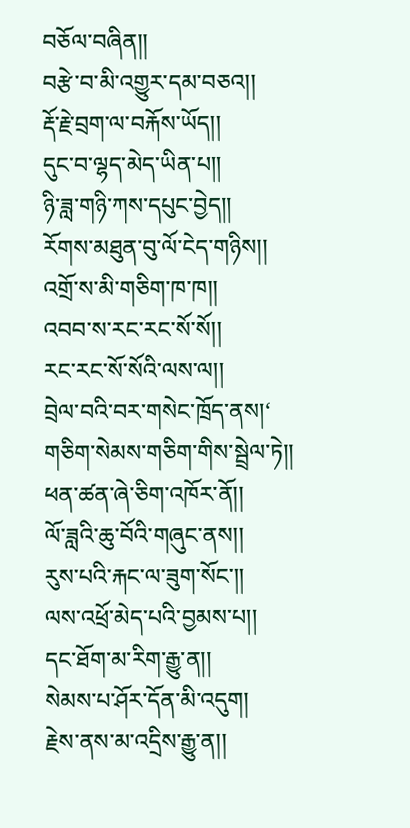བཅོལ་བཞིན།།
བརྩེ་བ་མི་འགྱུར་དམ་བཅའ།།
རྡོ་རྗེ་བྲག་ལ་བརྐོས་ཡོད།།
དུང་བ་ལྷད་མེད་ཡིན་པ།།
ཉི་ཟླ་གཉི་ཀས་དཔུང་བྱེད།།
རོགས་མཐུན་བུ་ལོ་ངེད་གཉིས།།
འགྲོ་ས་མི་གཅིག་ཁ་ཁ།།
འབབ་ས་རང་རང་སོ་སོ།།
རང་རང་སོ་སོའི་ལས་ལ།།
བྲེལ་བའི་བར་གསེང་ཁྲོད་ནས།‘
གཅིག་སེམས་གཅིག་གིས་སྦྲེལ་ཏེ།།
ཕན་ཚན་ཞེ་ཅིག་འཁོར་ནོ།།
ལོ་ཟླའི་ཆུ་བོའི་གཞུང་ནས།།
རུས་པའི་རྐང་ལ་ཟུག་སོང་།།
ལས་འཕྲོ་མེད་པའི་བྱམས་པ།།
དང་ཐོག་མ་རིག་རྒྱུ་ན།།
སེམས་པ་ཤོར་དོན་མི་འདུག།
རྗེས་ནས་མ་འདྲིས་རྒྱུ་ན།།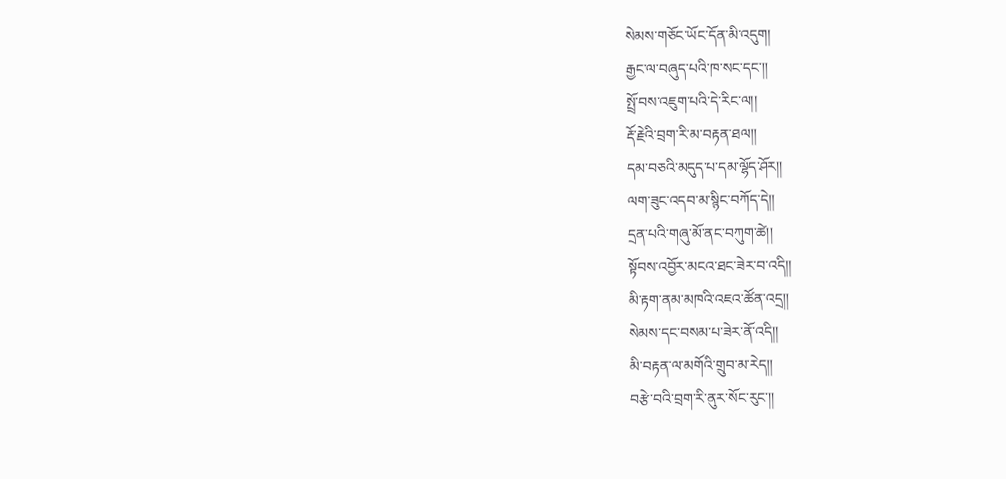སེམས་གཅོང་ཡོང་དོན་མི་འདུག།
རྒྱང་ལ་བཞུད་པའི་ཁ་སང་དང་།།
སྤྲོ་བས་འཇུག་པའི་དེ་རིང་ལ།།
རྡོ་རྗེའི་བྲག་རི་མ་བརྟན་ཐལ།།
དམ་བཅའི་མདུད་པ་དམ་ལྷོད་ཤོར།།
ལག་ཟུང་འདབ་མ་སྙིང་བཀོད་དེ།།
དྲན་པའི་གཞུ་མོ་ནང་བཀུག་ཚེ།།
སྟོབས་འབྱོར་མངའ་ཐང་ཟེར་བ་འདི།།
མི་རྟག་ནམ་མཁའི་འཇའ་ཚོན་འདྲ།།
སེམས་དང་བསམ་པ་ཟེར་ནོ་འདི།།
མི་བརྟན་ལ་མགོའི་གྲུབ་མ་རེད།།
བརྩེ་བའི་བྲག་རི་ནུར་སོང་རུང་།།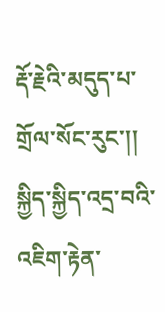རྡོ་རྗེའི་མདུད་པ་གྲོལ་སོང་རུང་།།
སྐྱིད་སྐྱིད་འདྲ་བའི་འཇིག་རྟེན་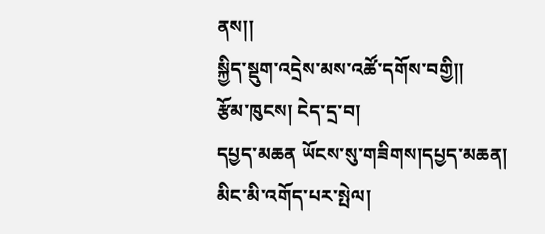ནས།།
སྐྱིད་སྡུག་འདྲེས་མས་འཚོ་དགོས་བགྱི།།
རྩོམ་ཁུངས། ངེད་དྲ་བ།
དཔྱད་མཆན ཡོངས་སུ་གཟིགས།དཔྱད་མཆན།
མིང་མི་འགོད་པར་སྤེལ།